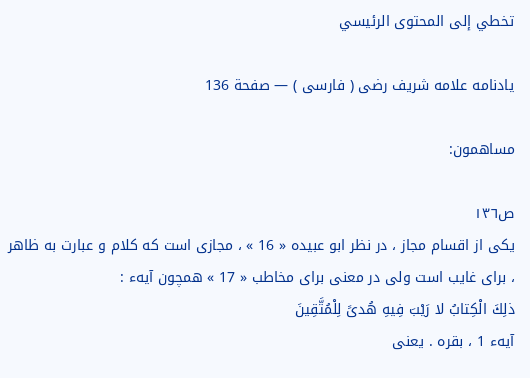تخطي إلى المحتوى الرئيسي

يادنامه علامه شريف رضى ( فارسى ) — صفحة 136

مساهمون:

ص١٣٦
يكى از اقسام مجاز ، در نظر ابو عبيده « 16 » ، مجازى است كه كلام و عبارت به ظاهر ، براى غايب است ولى در معنى براى مخاطب « 17 » همچون آيهء :
ذلِكَ الْكِتابُ لا رَيْبَ فِيهِ هُدىً لِلْمُتَّقِينَ
آيهء 1 ، بقره . يعنى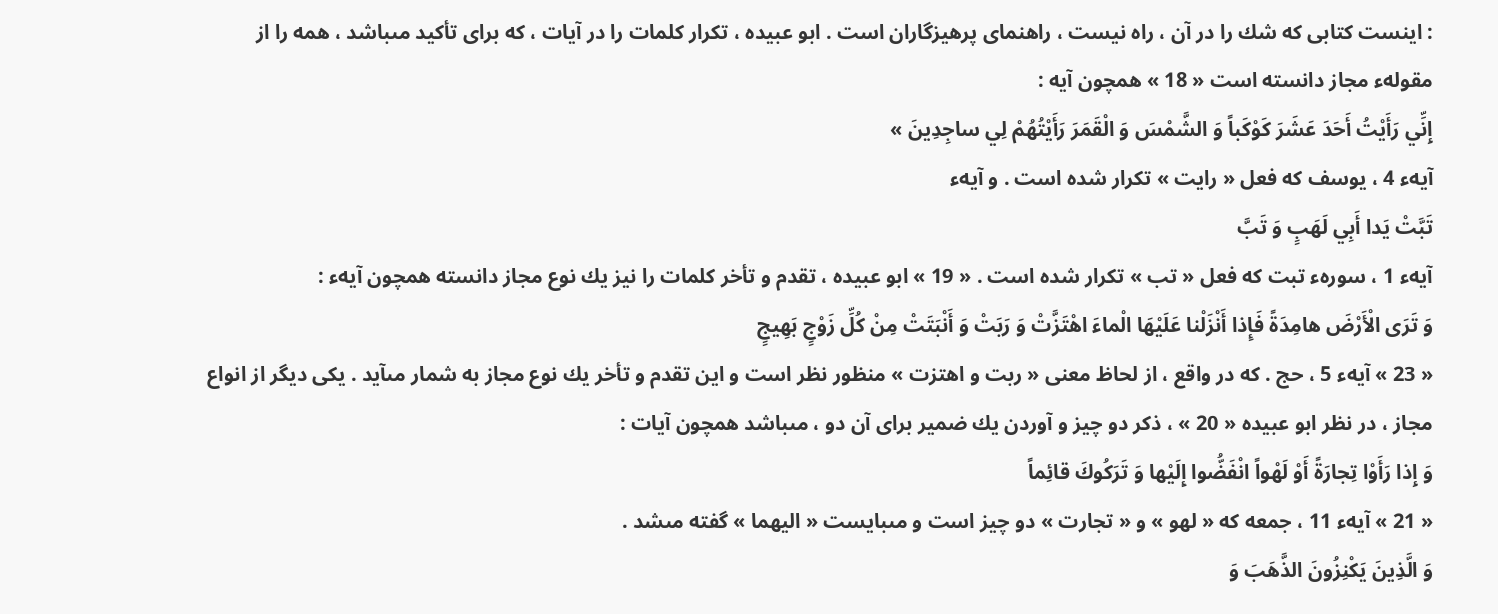: اينست كتابى كه شك را در آن ، راه نيست ، راهنماى پرهيزگاران است . ابو عبيده ، تكرار كلمات را در آيات ، كه براى تأكيد مىباشد ، همه را از مقولهء مجاز دانسته است « 18 » همچون آيه :
إِنِّي رَأَيْتُ أَحَدَ عَشَرَ كَوْكَباً وَ الشَّمْسَ وَ الْقَمَرَ رَأَيْتُهُمْ لِي ساجِدِينَ »
آيهء 4 ، يوسف كه فعل « رايت » تكرار شده است . و آيهء
تَبَّتْ يَدا أَبِي لَهَبٍ وَ تَبَّ
آيهء 1 ، سورهء تبت كه فعل « تب » تكرار شده است . « 19 » ابو عبيده ، تقدم و تأخر كلمات را نيز يك نوع مجاز دانسته همچون آيهء :
وَ تَرَى الْأَرْضَ هامِدَةً فَإِذا أَنْزَلْنا عَلَيْهَا الْماءَ اهْتَزَّتْ وَ رَبَتْ وَ أَنْبَتَتْ مِنْ كُلِّ زَوْجٍ بَهِيجٍ
« 23 » آيهء 5 ، حج . كه در واقع ، از لحاظ معنى « ربت و اهتزت » منظور نظر است و اين تقدم و تأخر يك نوع مجاز به شمار مىآيد . يكى ديگر از انواع مجاز ، در نظر ابو عبيده « 20 » ، ذكر دو چيز و آوردن يك ضمير براى آن دو ، مىباشد همچون آيات :
وَ إِذا رَأَوْا تِجارَةً أَوْ لَهْواً انْفَضُّوا إِلَيْها وَ تَرَكُوكَ قائِماً
« 21 » آيهء 11 ، جمعه كه « لهو » و « تجارت » دو چيز است و مىبايست « اليهما » گفته مىشد .
وَ الَّذِينَ يَكْنِزُونَ الذَّهَبَ وَ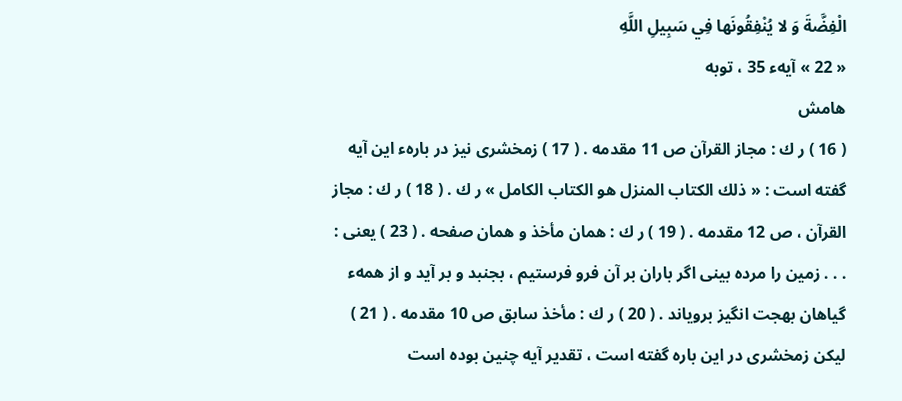الْفِضَّةَ وَ لا يُنْفِقُونَها فِي سَبِيلِ اللَّهِ
« 22 » آيهء 35 ، توبه
هامش
( 16 ) ر ك : مجاز القرآن ص 11 مقدمه . ( 17 ) زمخشرى نيز در بارهء اين آيه گفته است : « ذلك الكتاب المنزل هو الكتاب الكامل » ر ك . ( 18 ) ر ك : مجاز القرآن ، ص 12 مقدمه . ( 19 ) ر ك : همان مأخذ و همان صفحه . ( 23 ) يعنى : . . . زمين را مرده بينى اگر باران بر آن فرو فرستيم ، بجنبد و بر آيد و از همهء گياهان بهجت انگيز بروياند . ( 20 ) ر ك : مأخذ سابق ص 10 مقدمه . ( 21 ) ليكن زمخشرى در اين باره گفته است ، تقدير آيه چنين بوده است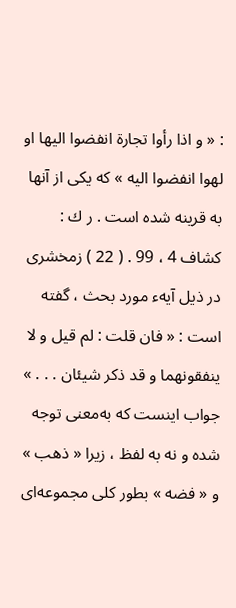: « و اذا رأوا تجارة انفضوا اليها او لهوا انفضوا اليه » كه يكى از آنها به قرينه شده است . ر ك : كشاف 4 ، 99 . ( 22 ) زمخشرى در ذيل آيهء مورد بحث ، گفته است : « فان قلت : لم قيل و لا ينفقونهما و قد ذكر شيئان . . . » جواب اينست كه به‌معنى توجه شده و نه به لفظ ، زيرا « ذهب » و « فضه » بطور كلى مجموعه‌اى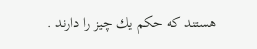هستند كه حكم يك چيز را دارند .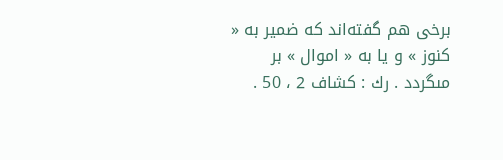برخى هم گفته‌اند كه ضمير به « كنوز » و يا به « اموال » بر مىگردد . رك : كشاف 2 ، 50 .